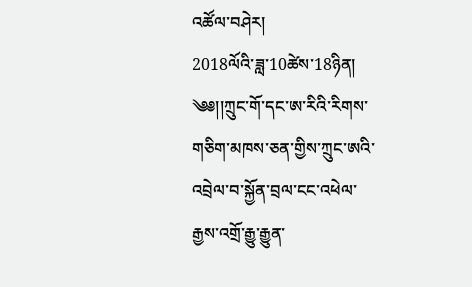འཚོལ་བཤེར།
2018ལོའི་ཟླ་10ཚེས་18ཉིན།
༄༅།།ཀྲུང་གོ་དང་ཨ་རིའི་རིགས་གཅིག་མཁས་ཅན་གྱིས་ཀྲུང་ཨའི་འབྲེལ་བ་སྐྱོན་བྲལ་ངང་འཕེལ་རྒྱས་འགྲོ་རྒྱུ་རྒྱུན་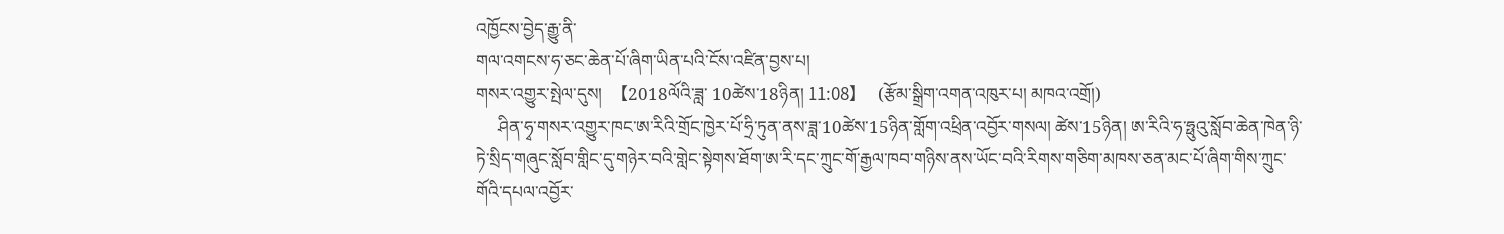འཁྱོངས་བྱེད་རྒྱུ་ནི་
གལ་འགངས་ཧ་ཅང་ཆེན་པོ་ཞིག་ཡིན་པའི་ངོས་འཛིན་བྱས་པ།
གསར་འགྱུར་སྤེལ་དུས།  【2018ལོའི་ཟླ་ 10ཚེས་18ཉིན། 11:08】   (རྩོམ་སྒྲིག་འགན་འཁུར་པ། མཁའ་འགྲོ།)
     ཤིན་ཧྭ་གསར་འགྱུར་ཁང་ཨ་རིའི་གྲོང་ཁྱེར་པོ་ཧྲི་ཏུན་ནས་ཟླ་10ཚེས་15ཉིན་གློག་འཕྲིན་འབྱོར་གསལ། ཚེས་15ཉིན། ཨ་རིའི་ཧ་ཧྥུའུ་སློབ་ཆེན་ཁེན་ཉི་ཏེ་སྲིད་གཞུང་སློབ་གླིང་དུ་གཉེར་བའི་གླེང་སྟེགས་ཐོག་ཨ་རི་དང་ཀྲུང་གོ་རྒྱལ་ཁབ་གཉིས་ནས་ཡོང་བའི་རིགས་གཅིག་མཁས་ཅན་མང་པོ་ཞིག་གིས་ཀྲུང་གོའི་དཔལ་འབྱོར་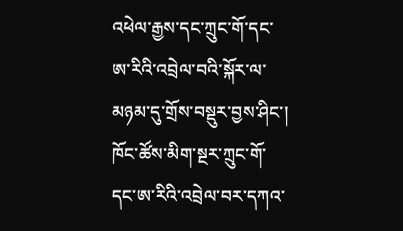འཕེལ་རྒྱས་དང་ཀྲུང་གོ་དང་ཨ་རིའི་འབྲེལ་བའི་སྐོར་ལ་མཉམ་དུ་གྲོས་བསྡུར་བྱས་ཤིང་། ཁོང་ཚོས་མིག་སྔར་ཀྲུང་གོ་དང་ཨ་རིའི་འབྲེལ་བར་དཀའ་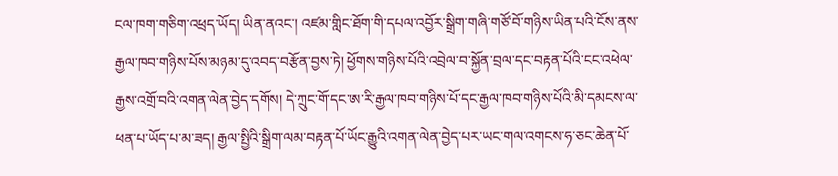ངལ་ཁག་གཅིག་འཕྲད་ཡོད། ཡིན་ནའང་། འཛམ་གླིང་ཐོག་གི་དཔལ་འབྱོར་སྒྲིག་གཞི་གཙོ་བོ་གཉིས་ཡིན་པའི་ངོས་ནས་རྒྱལ་ཁབ་གཉིས་པོས་མཉམ་དུ་འབད་བརྩོན་བྱས་ཏེ། ཕྱོགས་གཉིས་པོའི་འབྲེལ་བ་སྐྱོན་བྲལ་དང་བརྟན་པོའི་ངང་འཕེལ་རྒྱས་འགྲོ་བའི་འགན་ལེན་བྱེད་དགོས། དེ་ཀྲུང་གོ་དང་ཨ་རི་རྒྱལ་ཁབ་གཉིས་པོ་དང་རྒྱལ་ཁབ་གཉིས་པོའི་མི་དམངས་ལ་ཕན་པ་ཡོད་པ་མ་ཟད། རྒྱལ་སྤྱིའི་སྒྲིག་ལམ་བརྟན་པོ་ཡོང་རྒྱུའི་འགན་ལེན་བྱེད་པར་ཡང་གལ་འགངས་ཧ་ཅང་ཆེན་པོ་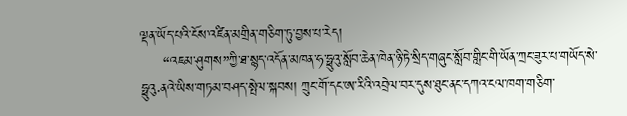ལྡན་ཡོད་པའི་ངོས་འཛིན་མགྲིན་གཅིག་ཏུ་བྱས་པ་རེད།
     “འཇམ་ཤུགས”ཀྱི་ཐ་སྙད་འདོན་མཁན་ཧ་ཧྥུའུ་སློབ་ཆེན་ཁེན་ཉི་ཏེ་སྲིད་གཞུང་སློབ་གླིང་གི་ཡོན་ཀྲང་ཟུར་པ་གཡོད་སེ་ཧྥུའུ·ནའེ་ཡིས་གཏམ་བཤད་སྤེལ་སྐབས། ཀྲུང་གོ་དང་ཨ་རིའི་འབྲེལ་བར་དུས་ཐུང་ནང་དཀའ་ངལ་ཁག་གཅིག་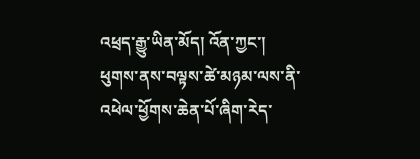འཕྲད་རྒྱུ་ཡིན་མོད། འོན་ཀྱང་། ཕུགས་ནས་བལྟས་ཚེ་མཉམ་ལས་ནི་འཕེལ་ཕྱོགས་ཆེན་པོ་ཞིག་རེད་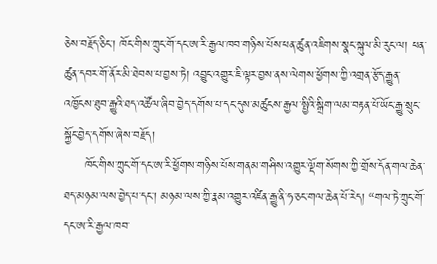ཅེས་བརྗོད་ཅིང་། ཁོང་གིས་ཀྲུང་གོ་དང་ཨ་རི་རྒྱལ་ཁབ་གཉིས་པོས་ཕན་ཚུན་འཇིགས་སྣང་སྐུལ་མི་རུང་ལ། ཕན་ཚུན་དབར་གོ་ནོར་མི་ཐེབས་པ་བྱས་ཏེ། འབྱུང་འགྱུར་ཇི་ལྟར་བྱས་ནས་ལེགས་ཕྱོགས་ཀྱི་འགྲན་རྩོད་རྒྱུན་འཁྱོངས་ཐུབ་རྒྱུའི་ཐད་འཚོལ་ཞིབ་བྱེད་དགོས་པ་དང་དུས་མཚུངས་རྒྱལ་སྤྱིའི་སྒྲིག་ལམ་བརྟན་པོ་ཡོང་རྒྱུ་སྲུང་སྐྱོང་བྱེད་དགོས་ཞེས་བརྗོད།
     ཁོང་གིས་ཀྲུང་གོ་དང་ཨ་རི་ཕྱོགས་གཉིས་པོས་གནམ་གཤིས་འགྱུར་ལྡོག་སོགས་ཀྱི་གྲོས་དོན་གལ་ཆེན་ཐད་མཉམ་ལས་བྱེད་པ་དང་། མཉམ་ལས་ཀྱི་རྣམ་འགྱུར་འཛིན་རྒྱུ་ནི་ཧ་ཅང་གལ་ཆེན་པོ་རེད། “གལ་ཏེ་ཀྲུང་གོ་དང་ཨ་རི་རྒྱལ་ཁབ་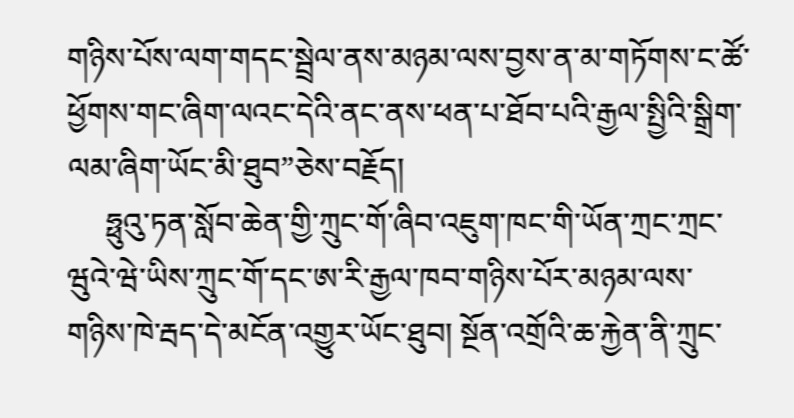གཉིས་པོས་ལག་གདང་སྦྲེལ་ནས་མཉམ་ལས་བྱས་ན་མ་གཏོགས་ང་ཚོ་ཕྱོགས་གང་ཞིག་ལའང་དེའི་ནང་ནས་ཕན་པ་ཐོབ་པའི་རྒྱལ་སྤྱིའི་སྒྲིག་ལམ་ཞིག་ཡོང་མི་ཐུབ”ཅེས་བརྗོད།
     ཧྥུའུ་ཏན་སློབ་ཆེན་གྱི་ཀྲུང་གོ་ཞིབ་འཇུག་ཁང་གི་ཡོན་ཀྲང་ཀྲང་ཝུའེ་ཝེ་ཡིས་ཀྲུང་གོ་དང་ཨ་རི་རྒྱལ་ཁབ་གཉིས་པོར་མཉམ་ལས་གཉིས་ཁེ་རྦད་དེ་མངོན་འགྱུར་ཡོང་ཐུབ། སྔོན་འགྲོའི་ཆ་རྐྱེན་ནི་ཀྲུང་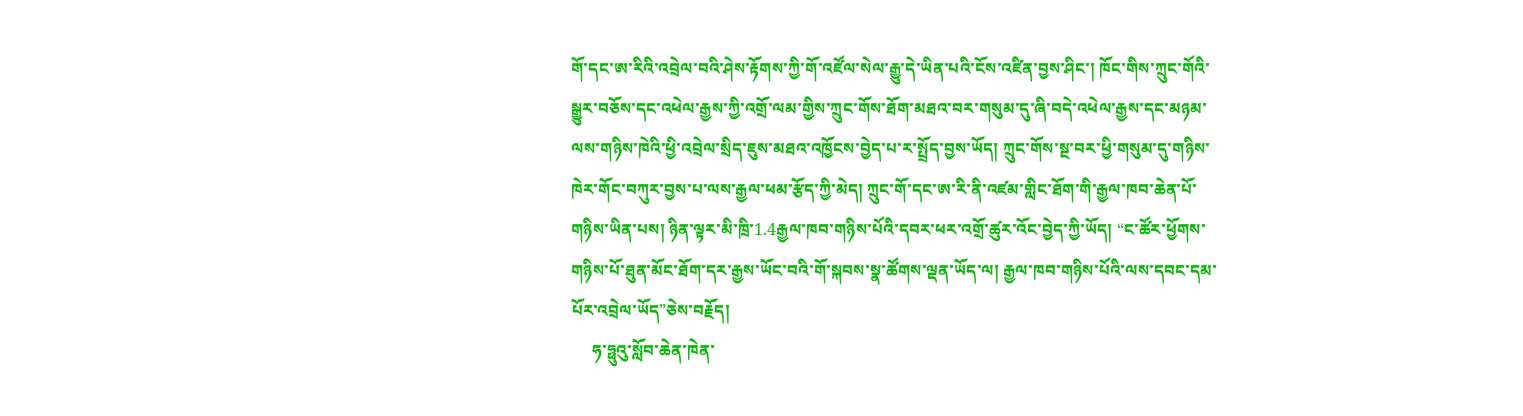གོ་དང་ཨ་རིའི་འབྲེལ་བའི་ཤེས་རྟོགས་ཀྱི་གོ་འཛོལ་སེལ་རྒྱུ་དེ་ཡིན་པའི་ངོས་འཛིན་བྱས་ཤིང་། ཁོང་གིས་ཀྲུང་གོའི་སྒྱུར་བཅོས་དང་འཕེལ་རྒྱས་ཀྱི་འགྲོ་ལམ་གྱིས་ཀྲུང་གོས་ཐོག་མཐའ་བར་གསུམ་དུ་ཞི་བདེ་འཕེལ་རྒྱས་དང་མཉམ་ལས་གཉིས་ཁེའི་ཕྱི་འབྲེལ་སྲིད་ཇུས་མཐའ་འཁྱོངས་བྱེད་པ་ར་སྤྲོད་བྱས་ཡོད། ཀྲུང་གོས་སྔ་བར་ཕྱི་གསུམ་དུ་གཉིས་ཁེར་གོང་བཀུར་བྱས་པ་ལས་རྒྱལ་ཕམ་རྩོད་ཀྱི་མེད། ཀྲུང་གོ་དང་ཨ་རི་ནི་འཛམ་གླིང་ཐོག་གི་རྒྱལ་ཁབ་ཆེན་པོ་གཉིས་ཡིན་པས། ཉིན་ལྟར་མི་ཁྲི་1.4རྒྱལ་ཁབ་གཉིས་པོའི་དབར་ཕར་འགྲོ་ཚུར་འོང་བྱེད་ཀྱི་ཡོད། “ང་ཚོར་ཕྱོགས་གཉིས་པོ་ཐུན་མོང་ཐོག་དར་རྒྱས་ཡོང་བའི་གོ་སྐབས་སྣ་ཚོགས་ལྡན་ཡོད་ལ། རྒྱལ་ཁབ་གཉིས་པོའི་ལས་དབང་དམ་པོར་འབྲེལ་ཡོད”ཅེས་བརྗོད།
     ཧ་ཧྥུའུ་སློབ་ཆེན་ཁེན་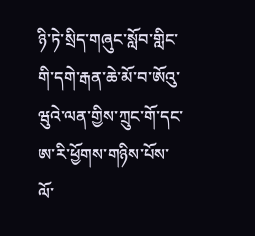ཉི་ཏེ་སྲིད་གཞུང་སློབ་གླིང་གི་དགེ་རྒན་ཆེ་མོ་བ་ཨོའུ་ཝུའེ་ལན་གྱིས་ཀྲུང་གོ་དང་ཨ་རི་ཕྱོགས་གཉིས་པོས་ལོ་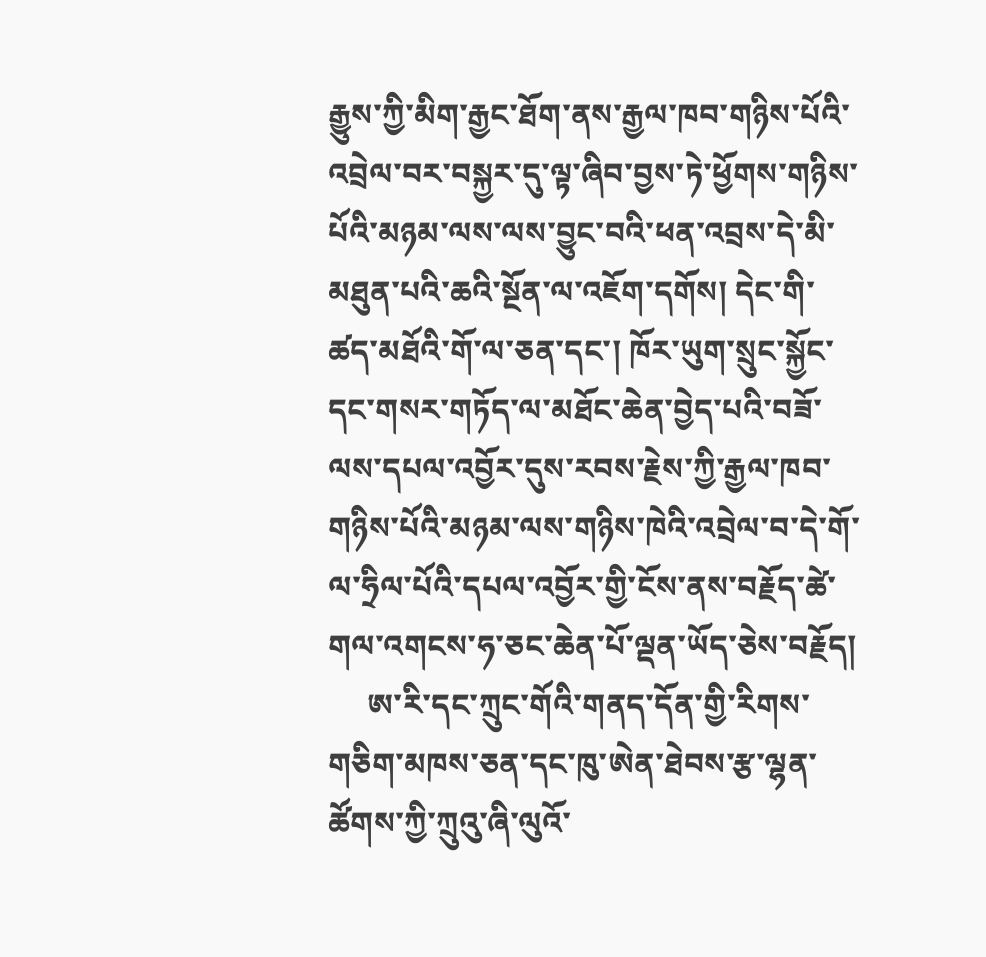རྒྱུས་ཀྱི་མིག་རྒྱང་ཐོག་ནས་རྒྱལ་ཁབ་གཉིས་པོའི་འབྲེལ་བར་བསྐྱར་དུ་ལྟ་ཞིབ་བྱས་ཏེ་ཕྱོགས་གཉིས་པོའི་མཉམ་ལས་ལས་བྱུང་བའི་ཕན་འབྲས་དེ་མི་མཐུན་པའི་ཆའི་སྔོན་ལ་འཇོག་དགོས། དེང་གི་ཚད་མཐོའི་གོ་ལ་ཅན་དང་། ཁོར་ཡུག་སྲུང་སྐྱོང་དང་གསར་གཏོད་ལ་མཐོང་ཆེན་བྱེད་པའི་བཟོ་ལས་དཔལ་འབྱོར་དུས་རབས་རྗེས་ཀྱི་རྒྱལ་ཁབ་གཉིས་པོའི་མཉམ་ལས་གཉིས་ཁེའི་འབྲེལ་བ་དེ་གོ་ལ་ཧྲིལ་པོའི་དཔལ་འབྱོར་གྱི་ངོས་ནས་བརྗོད་ཚེ་གལ་འགངས་ཧ་ཅང་ཆེན་པོ་ལྡན་ཡོད་ཅེས་བརྗོད།
     ཨ་རི་དང་ཀྲུང་གོའི་གནད་དོན་གྱི་རིགས་གཅིག་མཁས་ཅན་དང་ཁུ་ཨེན་ཐེབས་རྩ་ལྷན་ཚོགས་ཀྱི་ཀྲུའུ་ཞི་ལུའོ་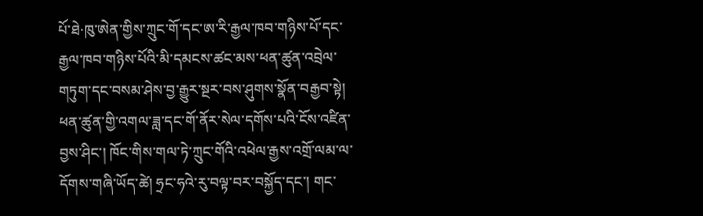པོ་ཐེ·ཁུ་ཨེན་གྱིས་ཀྲུང་གོ་དང་ཨ་རི་རྒྱལ་ཁབ་གཉིས་པོ་དང་རྒྱལ་ཁབ་གཉིས་པོའི་མི་དམངས་ཚང་མས་ཕན་ཚུན་འབྲེལ་གཏུག་དང་བསམ་ཤེས་བྱ་རྒྱུར་སྔར་བས་ཤུགས་སྣོན་བརྒྱབ་སྟེ། ཕན་ཚུན་གྱི་འགལ་ཟླ་དང་གོ་ནོར་སེལ་དགོས་པའི་ངོས་འཛིན་བྱས་ཤིང་། ཁོང་གིས་གལ་ཏེ་ཀྲུང་གོའི་འཕེལ་རྒྱས་འགྲོ་ལམ་ལ་དོགས་གཞི་ཡོད་ཚེ། ཧྲང་ཧའེ་རུ་བལྟ་བར་བསྐྱོད་དང་། གང་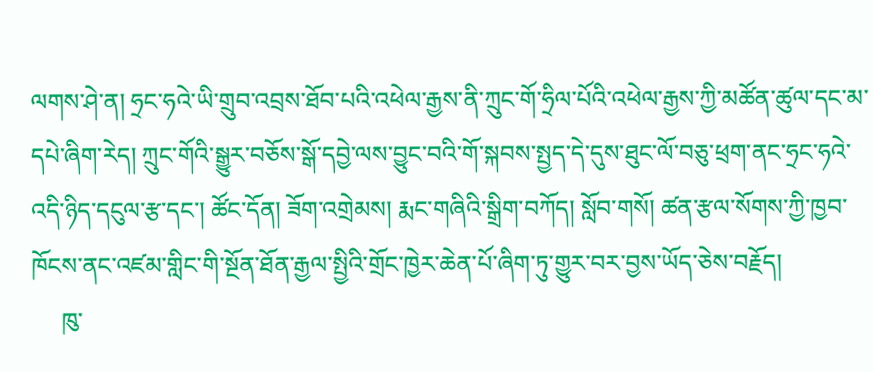ལགས་ཤེ་ན། ཧྲང་ཧའེ་ཡི་གྲུབ་འབྲས་ཐོབ་པའི་འཕེལ་རྒྱས་ནི་ཀྲུང་གོ་ཧྲིལ་པོའི་འཕེལ་རྒྱས་ཀྱི་མཚོན་ཚུལ་དང་མ་དཔེ་ཞིག་རེད། ཀྲུང་གོའི་སྒྱུར་བཅོས་སྒོ་དབྱེ་ལས་བྱུང་བའི་གོ་སྐབས་སྤྱད་དེ་དུས་ཐུང་ལོ་བཅུ་ཕྲག་ནང་ཧྲང་ཧའེ་འདི་ཉིད་དངུལ་རྩ་དང་། ཚོང་དོན། ཟོག་འགྲེམས། རྨང་གཞིའི་སྒྲིག་བཀོད། སློབ་གསོ། ཚན་རྩལ་སོགས་ཀྱི་ཁྱབ་ཁོངས་ནང་འཛམ་གླིང་གི་སྔོན་ཐོན་རྒྱལ་སྤྱིའི་གྲོང་ཁྱེར་ཆེན་པོ་ཞིག་ཏུ་གྱུར་བར་བྱས་ཡོད་ཅེས་བརྗོད།
     ཁུ་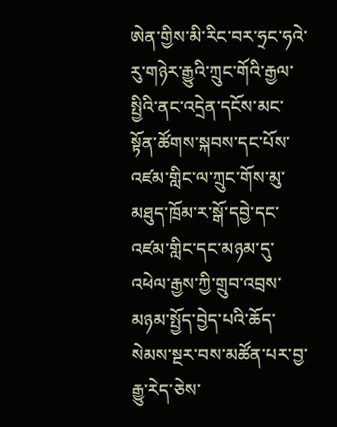ཨེན་གྱིས་མི་རིང་བར་ཧྲང་ཧའེ་རུ་གཉེར་རྒྱུའི་ཀྲུང་གོའི་རྒྱལ་སྤྱིའི་ནང་འདྲེན་དངོས་མང་སྟོན་ཚོགས་སྐབས་དང་པོས་འཛམ་གླིང་ལ་ཀྲུང་གོས་མུ་མཐུད་ཁྲོམ་ར་སྒོ་དབྱེ་དང་འཛམ་གླིང་དང་མཉམ་དུ་འཕེལ་རྒྱས་ཀྱི་གྲུབ་འབྲས་མཉམ་སྤྱོད་བྱེད་པའི་ཆོད་སེམས་སྔར་བས་མཚོན་པར་བྱ་རྒྱུ་རེད་ཅེས་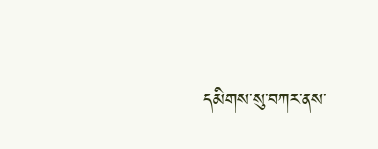དམིགས་སུ་བཀར་ནས་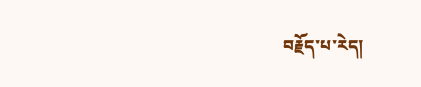བརྗོད་པ་རེད།